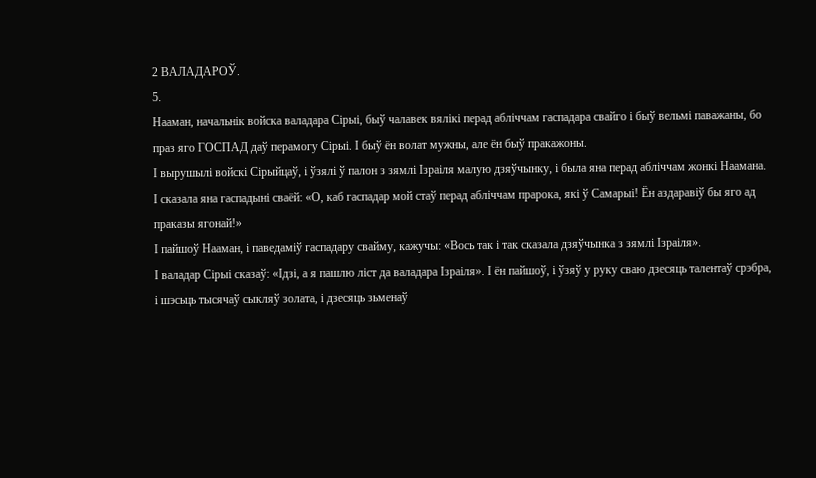2 ВАЛАДАРОЎ.
5.
Нааман, начальнік войска валадара Сірыі, быў чалавек вялікі перад абліччам гаспадара свайго і быў вельмі паважаны, бо праз яго ГОСПАД даў перамогу Сірыі. І быў ён волат мужны, але ён быў пракажоны.
І вырушылі войскі Сірыйцаў, і ўзялі ў палон з зямлі Ізраіля малую дзяўчынку, і была яна перад абліччам жонкі Наамана.
І сказала яна гаспадыні сваёй: «О, каб гаспадар мой стаў перад абліччам прарока, які ў Самарыі! Ён аздаравіў бы яго ад праказы ягонай!»
І пайшоў Нааман, і паведаміў гаспадару свайму, кажучы: «Вось так і так сказала дзяўчынка з зямлі Ізраіля».
І валадар Сірыі сказаў: «Ідзі, а я пашлю ліст да валадара Ізраіля». І ён пайшоў, і ўзяў у руку сваю дзесяць талентаў срэбра, і шэсьць тысячаў сыкляў золата, і дзесяць зьменаў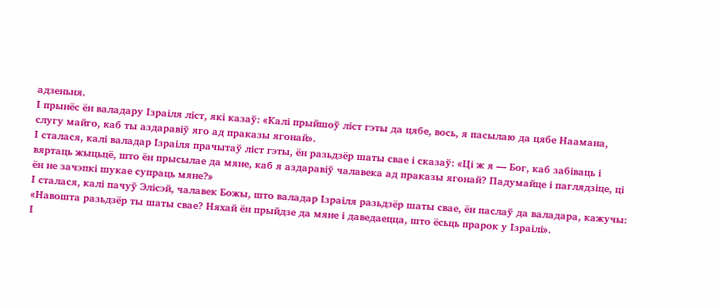адзеньня.
І прынёс ён валадару Ізраіля ліст, які казаў: «Калі прыйшоў ліст гэты да цябе, вось, я пасылаю да цябе Наамана, слугу майго, каб ты аздаравіў яго ад праказы ягонай».
І сталася, калі валадар Ізраіля прачытаў ліст гэты, ён разьдзёр шаты свае і сказаў: «Ці ж я — Бог, каб забіваць і вяртаць жыцьцё, што ён прысылае да мяне, каб я аздаравіў чалавека ад праказы ягонай? Падумайце і паглядзіце, ці ён не зачэпкі шукае супраць мяне?»
І сталася, калі пачуў Элісэй, чалавек Божы, што валадар Ізраіля разьдзёр шаты свае, ён паслаў да валадара, кажучы: «Навошта разьдзёр ты шаты свае? Няхай ён прыйдзе да мяне і даведаецца, што ёсьць прарок у Ізраілі».
І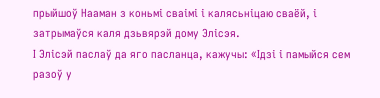прыйшоў Нааман з коньмі сваімі і калясьніцаю сваёй, і затрымаўся каля дзьвярэй дому Элісэя.
І Элісэй паслаў да яго пасланца, кажучы: «Ідзі і памыйся сем разоў у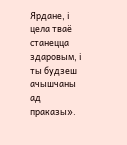Ярдане, і цела тваё станецца здаровым, і ты будзеш ачышчаны ад праказы».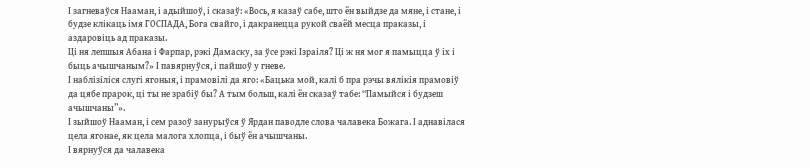І загневаўся Нааман, і адыйшоў, і сказаў: «Вось, я казаў сабе, што ён выйдзе да мяне, і стане, і будзе клікаць імя ГОСПАДА, Бога свайго, і дакранецца рукой сваёй месца праказы, і аздаровіць ад праказы.
Ці ня лепшыя Абана і Фарпар, рэкі Дамаску, за ўсе рэкі Ізраіля? Ці ж ня мог я памыцца ў іх і быць ачышчаным?» І павярнуўся, і пайшоў у гневе.
І наблізіліся слугі ягоныя, і прамовілі да яго: «Бацька мой, калі б пра рэчы вялікія прамовіў да цябе прарок, ці ты не зрабіў бы? А тым больш, калі ён сказаў табе: “Памыйся і будзеш ачышчаны”».
І зыйшоў Нааман, і сем разоў занурыўся ў Ярдан паводле слова чалавека Божага. І аднавілася цела ягонае, як цела малога хлопца, і быў ён ачышчаны.
І вярнуўся да чалавека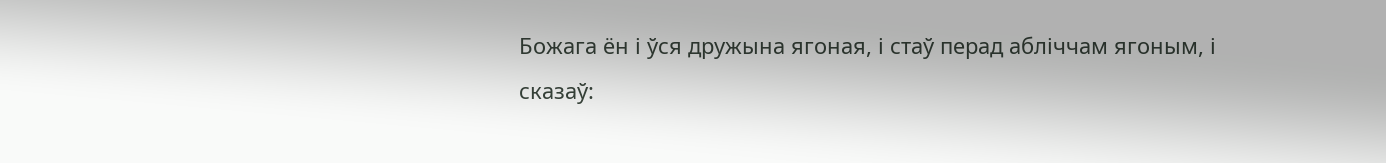Божага ён і ўся дружына ягоная, і стаў перад абліччам ягоным, і сказаў: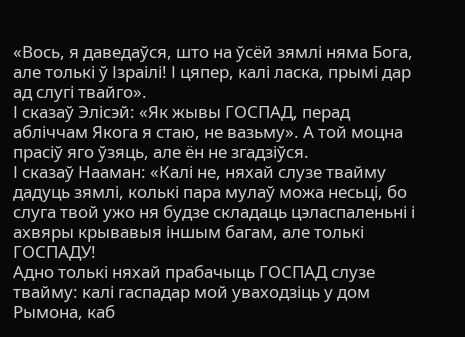«Вось, я даведаўся, што на ўсёй зямлі няма Бога, але толькі ў Ізраілі! І цяпер, калі ласка, прымі дар ад слугі твайго».
І сказаў Элісэй: «Як жывы ГОСПАД, перад абліччам Якога я стаю, не вазьму». А той моцна прасіў яго ўзяць, але ён не згадзіўся.
І сказаў Нааман: «Калі не, няхай слузе твайму дадуць зямлі, колькі пара мулаў можа несьці, бо слуга твой ужо ня будзе складаць цэласпаленьні і ахвяры крывавыя іншым багам, але толькі ГОСПАДУ!
Адно толькі няхай прабачыць ГОСПАД слузе твайму: калі гаспадар мой уваходзіць у дом Рымона, каб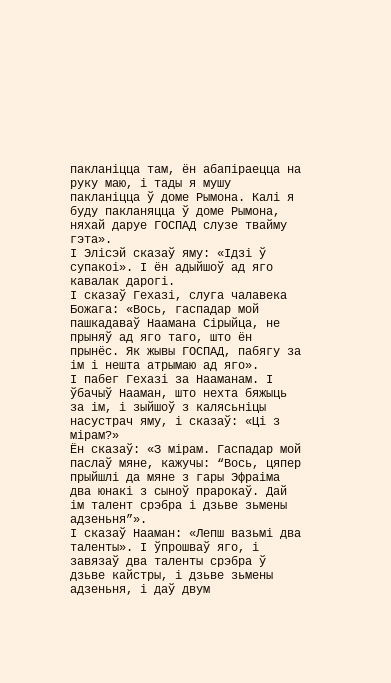пакланіцца там, ён абапіраецца на руку маю, і тады я мушу пакланіцца ў доме Рымона. Калі я буду пакланяцца ў доме Рымона, няхай даруе ГОСПАД слузе твайму гэта».
І Элісэй сказаў яму: «Ідзі ў супакоі». І ён адыйшоў ад яго кавалак дарогі.
І сказаў Гехазі, слуга чалавека Божага: «Вось, гаспадар мой пашкадаваў Наамана Сірыйца, не прыняў ад яго таго, што ён прынёс. Як жывы ГОСПАД, пабягу за ім і нешта атрымаю ад яго».
І пабег Гехазі за Нааманам. І ўбачыў Нааман, што нехта бяжыць за ім, і зыйшоў з калясьніцы насустрач яму, і сказаў: «Ці з мірам?»
Ён сказаў: «З мірам. Гаспадар мой паслаў мяне, кажучы: “Вось, цяпер прыйшлі да мяне з гары Эфраіма два юнакі з сыноў прарокаў. Дай ім талент срэбра і дзьве зьмены адзеньня”».
І сказаў Нааман: «Лепш вазьмі два таленты». І ўпрошваў яго, і завязаў два таленты срэбра ў дзьве кайстры, і дзьве зьмены адзеньня, і даў двум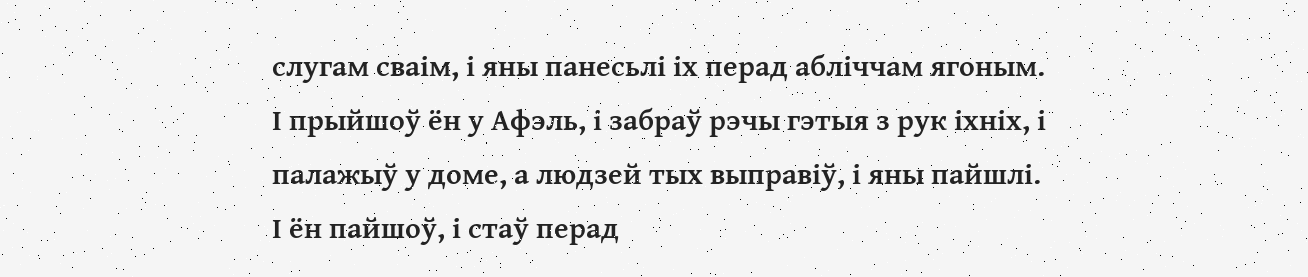слугам сваім, і яны панесьлі іх перад абліччам ягоным.
І прыйшоў ён у Афэль, і забраў рэчы гэтыя з рук іхніх, і палажыў у доме, а людзей тых выправіў, і яны пайшлі.
І ён пайшоў, і стаў перад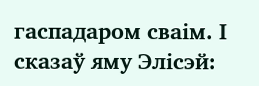гаспадаром сваім. І сказаў яму Элісэй: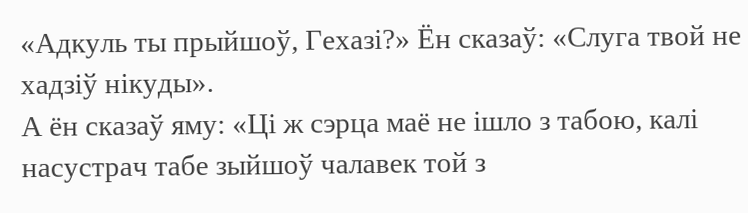«Адкуль ты прыйшоў, Гехазі?» Ён сказаў: «Слуга твой не хадзіў нікуды».
А ён сказаў яму: «Ці ж сэрца маё не ішло з табою, калі насустрач табе зыйшоў чалавек той з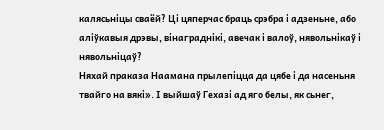калясьніцы сваёй? Ці цяперчас браць срэбра і адзеньне, або аліўкавыя дрэвы, вінаграднікі, авечак і валоў, нявольнікаў і нявольніцаў?
Няхай праказа Наамана прылепіцца да цябе і да насеньня твайго на вякі». І выйшаў Гехазі ад яго белы, як сьнег,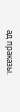ад праказы.